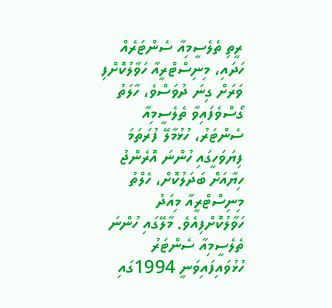ރީތި ތެލެސީމިއާ ސެންޓަރެއް ހަދައި، މިނިސްޓްރީއާ ހަވާލުކޮށްފި
ވަރަށް ގިނަ ދުވަސްވެ، ހާލަތު ގޯސްވެފައިވާ ތެލެސީމިއާ ސެންޓަރު، ހުޅުމާލޭ ފުރަތަމަ ފިޔަވަހީގައި ހުންނަ އޮރެންޖު ހިޔާއަށް ބަދަލުކޮށް، ހެލްތު މިނިސްޓްރީއާ މިއަދު ހަވާލުކޮށްފިއެވެ. މާލޭގައި ހުންނަ ތެލެސީމިއާ ސެންޓަރު ހުޅުވައިފައިވަނީ 1994ގައި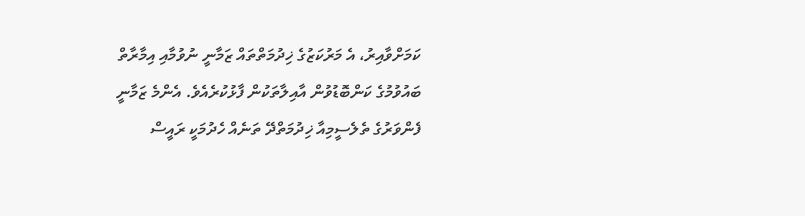ކަމަށްވާއިރު، އެ މަރުކަޒުގެ ޚިދުމަތްތައް ޒަމާނީ ނުވުމާއި އިމާރާތް ބައުވުމުގެ ކަންބޮޑުވުން އާއިލާތަކުން ފާޅުކުރެއެވެ. އެންމެ ޒަމާނީ ފެންވަރުގެ ތެލެސީމިއާ ޚިދުމަތްދޭ ތަނެއް ހެދުމަކީ ރައީސް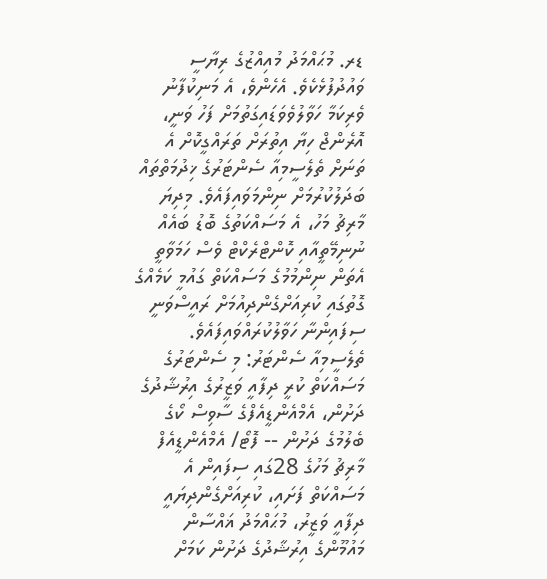ޑރ. މުޙައްމަދު މުއިއްޒުގެ ރިޔާސީ ވައުދުފުޅެކެވެ. އެހެންވެ، އެ މަނިކުފާނު ވެރިކަމާ ހަވާލުވެވަޑައިގަތުމަށް ފަހު ވަނީ، އޮރެންޖް ހިޔާ އިތުރަށް ތަރައްގީކޮށް އެ ތަނަށް ތެލެސީމިއާ ސެންޓަރުގެ ޚިދުމަތްތައް ބަދަލުކުރުމަށް ނިންމަވައިފައެވެ. މިދިޔަ މާރިޗު މަހު، އެ މަސައްކަތުގެ ބޮޑު ބައެއް ނުނިމޭތީއާއި ކޮންޓްރެކްޓް ވެސް ހަމަވާތީ އެތަން ނިންމުމުގެ މަސައްކަތް ގައުމީ ކަމެއްގެ ގޮތުގައި ކުރިއަށްގެންދިއުމަށް ރައީސްވަނީ ސިފައިންނާ ހަވާލުކުރައްވައިފައެވެ. ތެލެސީމިއާ ސެންޓަރު: މި ސެންޓަރުގެ މަސައްކަތް ކުރީ ދިފާއީ ވަޒީރުގެ އިރުޝާދުގެ ދަށުން، އެމްއެންޑީއެފްގެ ސާވިސް ކޯގެ ބެލުމުގެ ދަށުން -- ފޮޓޯ/ އެމްއެންޑީއެފް މާރިޗު މަހުގެ 28ގައި ސިފައިން އެ މަސައްކަތް ފަށައި، ކުރިއަށްގެންދިޔައީ ދިފާއީ ވަޒީރު، މުޙައްމަދު ޣައްސާން މައުމޫންގެ އިރުޝާދުގެ ދަށުން ކަމަށް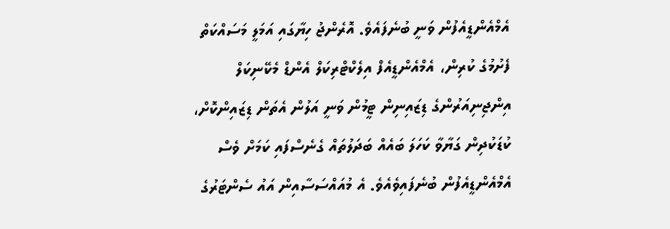އެމްއެންޑީއެފުން ވަނީ ބުނެފައެވެ. އޮރެންޖު ހިޔާގައި އަމަލީ މަސައްކަތް ފެށުމުގެ ކުރިން، އެމްއެންޑީއެފް އިލެކްޓްރިކަލް އެންޑް މެކޭނިކަލް އިންޖިނިއަރުންގެ ޑިޒައިނިން ޓީމުން ވަނީ އަލުން އެތަން ޑިޒައިންކޮށް، ކުޑަކުދިން ގަޔާވާ ކަހަލަ ބައެއް ބަދަލުތައް ގެނެސްފައި ކަމަށް ވެސް އެމްއެންޑީއެފުން ބުނެފައިވެއެވެ. އެ މުއައްސަސާއިން އައު ސެންޓަރުގެ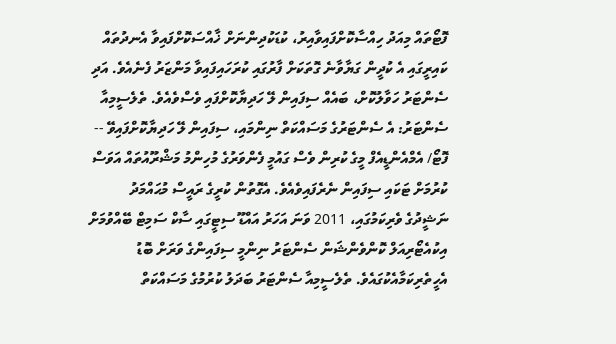ފޮޓޯތައް މިއަދު ހިއްސާކޮށްފައިވާއިރު، ކުޑަކުދިންނަށް ޚާއްސަކޮށްފައިވާ އެނދުތައް ކައިރީގައި އެ ކުދީން ގަޔާވާނެ ގޮތަކަށް ފާރުގައި ކުރަހައިފައިވާ މަންޒަރު ފެނެއެވެ. އަދި ސެންޓަރު ހަވާލުކޮށް، ބައެއް ސިފައިން ލޭ ހަދިޔާކޮށްފައި ވެސްވެއެވެ. ތެލެސީމިއާ ސެންޓަރު: އެ ސެންޓަރުގެ މަސައްކަތް ނިންމައި، ސިފައިން ލޭ ހަދިޔާކޮށްފައިވޭ -- ފޮޓޯ/ އެމްއެންޑީއެފް މީގެ ކުރިން ވެސް ގައުމީ ފެންވަރުގެ މުހިންމު މަޝްރޫއުތައް އަވަސް ކުރުމަށް ޓަކައި ސިފައިން ނެރެފައިވެއެވެ. އެގޮތުން ކުރީގެ ރައީސް މުޙައްމަދު ނަޝީދުގެ ވެރިކަމުގައި، 2011 ވަނަ އަހަރު އައްޑޫ ސިޓީގައި ސާކް ސަމިޓް ބޭއްވުމަށް އިކުއެޓޯރިއަލް ކޮންވެންޝަން ސެންޓަރު ނިންމީ ސިފައިންގެ ވަރަށް ބޮޑު އެހީތެރިކަމާއެކުގައެވެ. ތެލެސީމިއާ ސެންޓަރު ބަދަލު ކުރުމުގެ މަސައްކަތް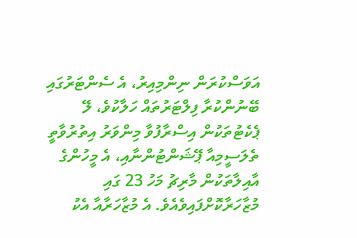އަވަސްކުރަން ނިންމިއިރު، އެ ސެންޓަރުގައި ބޭނުންކުރާ ފިލްޓަރުތައް ހަލާކުވެ، ލޭ ޕެކެޓުތަކުން އިސްރާފުވާ މިންވަރު އިތުރުވާތީ ތެލަސީމިއާ ޕޭޝަންޓުންނާއި، އެ މީހުންގެ އާއިލާތަކުން މާރިޗު މަހު 23 ގައި މުޒާހަރާކޮށްފައިވެއެވެ. އެ މުޒާހަރާއާ އެކު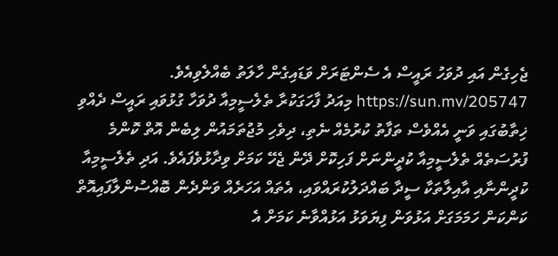ޖެހިގެން އައި ދުވަހު ރައީސް އެ ސެންޓަރަށް ވަޑައިގެން ހާލަތު ބެއްލެވިއެވެ. https://sun.mv/205747 މިއަދު ފާހަގަކުރާ ތެލެސީމިއާ ދުވަހާ ގުޅުވައި ރައީސް ދެއްވި ޚިތާބުގައި ވަނީ އެއްވެސް ތަފާތު ކުރުމެއް ނެތި، ދިވެހި މުޖުތަމައުން ލިބެން އޮތް ކޮންމެ ފުރުސަތެއް ތެލެސީމިއާ ކުދީންނަށް ފަހިކޮށް ދޭން ޖެހޭ ކަމަށް ވިދާޅުވެފައެވެ. އަދި ތެލެސީމިއާ ކުދީންނާއި އާއިލާތަކާ ސީދާ ބައްދަލުކުރައްވައި، އެތައް އަހަރެއް ވަންދެން ބޮއްސުންލާފައިއޮތް ކަންކަން ހަމަމަގަށް އަޅުވަން ފިޔަވަޅު އަޅުއްވާނެ ކަމަށް އެ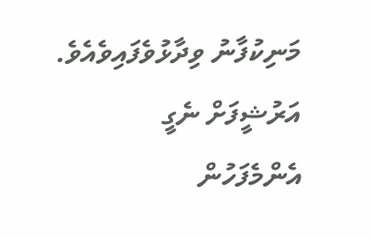މަނިކުފާނު ވިދާޅުވެފައިވެއެވެ.
އަރުޝީފަށް ނެގީ
އެންމެފަހުން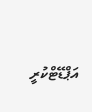އަޕްޑޭޓްކުރީ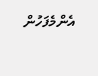އެންމެފަހުން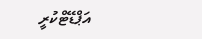އަޕްޑޭޓްކުރީ